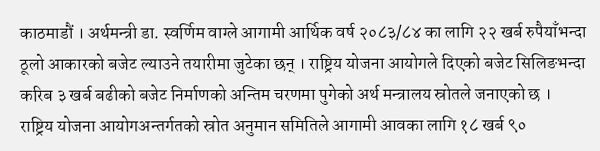काठमाडौं । अर्थमन्त्री डा. स्वर्णिम वाग्ले आगामी आर्थिक वर्ष २०८३/८४ का लागि २२ खर्ब रुपैयाँभन्दा ठूलो आकारको बजेट ल्याउने तयारीमा जुटेका छन् । राष्ट्रिय योजना आयोगले दिएको बजेट सिलिङभन्दा करिब ३ खर्ब बढीको बजेट निर्माणको अन्तिम चरणमा पुगेको अर्थ मन्त्रालय स्रोतले जनाएको छ ।
राष्ट्रिय योजना आयोगअन्तर्गतको स्रोत अनुमान समितिले आगामी आवका लागि १८ खर्ब ९०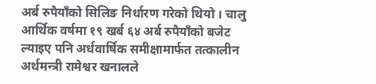अर्ब रुपैयाँको सिलिङ निर्धारण गरेको थियो । चालु आर्थिक वर्षमा १९ खर्ब ६४ अर्ब रुपैयाँको बजेट ल्याइए पनि अर्धवार्षिक समीक्षामार्फत तत्कालीन अर्थमन्त्री रामेश्वर खनालले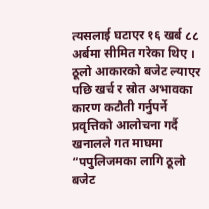त्यसलाई घटाएर १६ खर्ब ८८ अर्बमा सीमित गरेका थिए ।
ठूलो आकारको बजेट ल्याएर पछि खर्च र स्रोत अभावका कारण कटौती गर्नुपर्ने प्रवृत्तिको आलोचना गर्दै खनालले गत माघमा “पपुलिजमका लागि ठूलो बजेट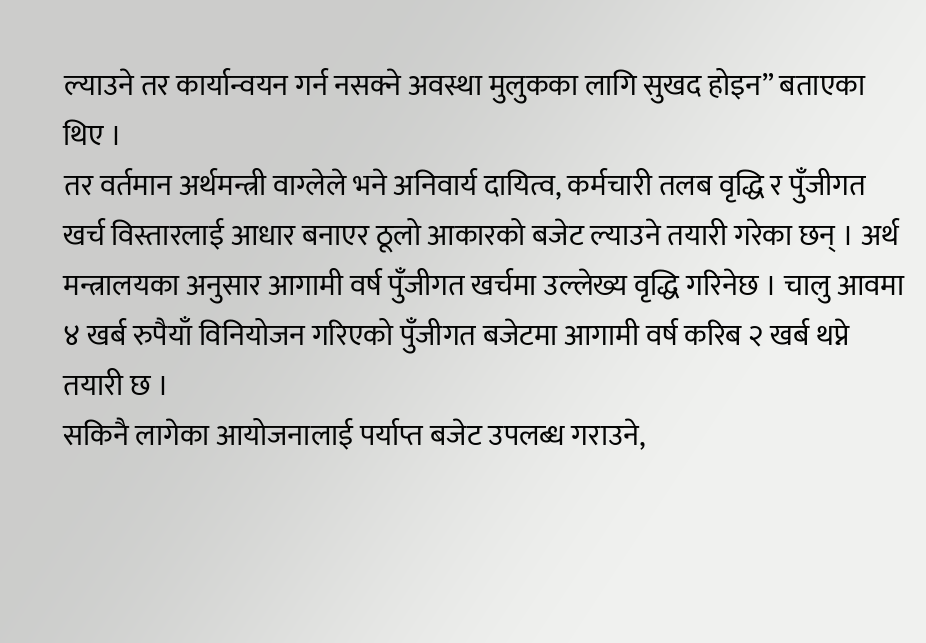ल्याउने तर कार्यान्वयन गर्न नसक्ने अवस्था मुलुकका लागि सुखद होइन” बताएका थिए ।
तर वर्तमान अर्थमन्त्री वाग्लेले भने अनिवार्य दायित्व, कर्मचारी तलब वृद्धि र पुँजीगत खर्च विस्तारलाई आधार बनाएर ठूलो आकारको बजेट ल्याउने तयारी गरेका छन् । अर्थ मन्त्रालयका अनुसार आगामी वर्ष पुँजीगत खर्चमा उल्लेख्य वृद्धि गरिनेछ । चालु आवमा ४ खर्ब रुपैयाँ विनियोजन गरिएको पुँजीगत बजेटमा आगामी वर्ष करिब २ खर्ब थप्ने तयारी छ ।
सकिनै लागेका आयोजनालाई पर्याप्त बजेट उपलब्ध गराउने,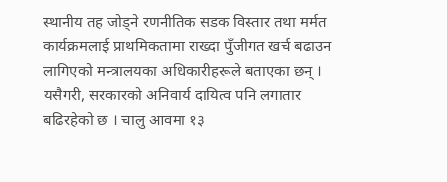स्थानीय तह जोड्ने रणनीतिक सडक विस्तार तथा मर्मत कार्यक्रमलाई प्राथमिकतामा राख्दा पुँजीगत खर्च बढाउन लागिएको मन्त्रालयका अधिकारीहरूले बताएका छन् ।
यसैगरी, सरकारको अनिवार्य दायित्व पनि लगातार बढिरहेको छ । चालु आवमा १३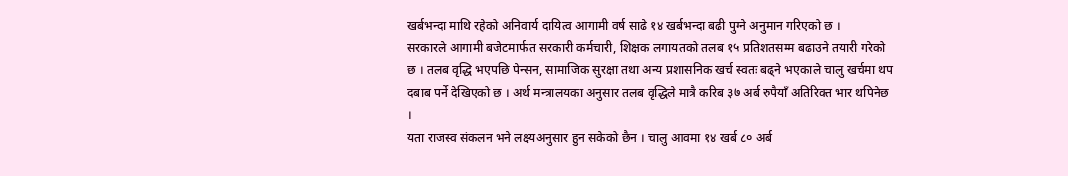खर्बभन्दा माथि रहेको अनिवार्य दायित्व आगामी वर्ष साढे १४ खर्बभन्दा बढी पुग्ने अनुमान गरिएको छ ।
सरकारले आगामी बजेटमार्फत सरकारी कर्मचारी, शिक्षक लगायतको तलब १५ प्रतिशतसम्म बढाउने तयारी गरेको छ । तलब वृद्धि भएपछि पेन्सन, सामाजिक सुरक्षा तथा अन्य प्रशासनिक खर्च स्वतः बढ्ने भएकाले चालु खर्चमा थप दबाब पर्ने देखिएको छ । अर्थ मन्त्रालयका अनुसार तलब वृद्धिले मात्रै करिब ३७ अर्ब रुपैयाँ अतिरिक्त भार थपिनेछ ।
यता राजस्व संकलन भने लक्ष्यअनुसार हुन सकेको छैन । चालु आवमा १४ खर्ब ८० अर्ब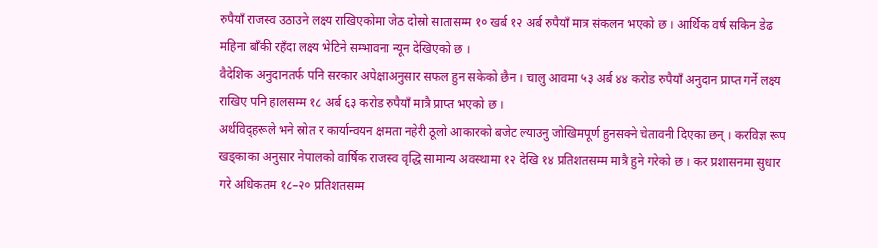रुपैयाँ राजस्व उठाउने लक्ष्य राखिएकोमा जेठ दोस्रो सातासम्म १० खर्ब १२ अर्ब रुपैयाँ मात्र संकलन भएको छ । आर्थिक वर्ष सकिन डेढ महिना बाँकी रहँदा लक्ष्य भेटिने सम्भावना न्यून देखिएको छ ।
वैदेशिक अनुदानतर्फ पनि सरकार अपेक्षाअनुसार सफल हुन सकेको छैन । चालु आवमा ५३ अर्ब ४४ करोड रुपैयाँ अनुदान प्राप्त गर्ने लक्ष्य राखिए पनि हालसम्म १८ अर्ब ६३ करोड रुपैयाँ मात्रै प्राप्त भएको छ ।
अर्थविद्हरूले भने स्रोत र कार्यान्वयन क्षमता नहेरी ठूलो आकारको बजेट ल्याउनु जोखिमपूर्ण हुनसक्ने चेतावनी दिएका छन् । करविज्ञ रूप खड्काका अनुसार नेपालको वार्षिक राजस्व वृद्धि सामान्य अवस्थामा १२ देखि १४ प्रतिशतसम्म मात्रै हुने गरेको छ । कर प्रशासनमा सुधार गरे अधिकतम १८–२० प्रतिशतसम्म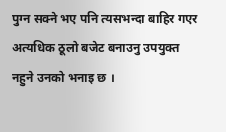पुग्न सक्ने भए पनि त्यसभन्दा बाहिर गएर अत्यधिक ठूलो बजेट बनाउनु उपयुक्त नहुने उनको भनाइ छ ।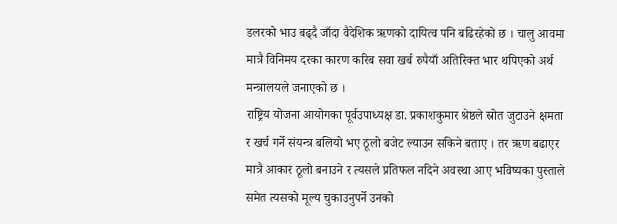डलरको भाउ बढ्दै जाँदा वैदेशिक ऋणको दायित्व पनि बढिरहेको छ । चालु आवमा मात्रै विनिमय दरका कारण करिब सवा खर्ब रुपैयाँ अतिरिक्त भार थपिएको अर्थ मन्त्रालयले जनाएको छ ।
राष्ट्रिय योजना आयोगका पूर्वउपाध्यक्ष डा. प्रकाशकुमार श्रेष्ठले स्रोत जुटाउने क्षमता र खर्च गर्ने संयन्त्र बलियो भए ठूलो बजेट ल्याउन सकिने बताए । तर ऋण बढाएर मात्रै आकार ठूलो बनाउने र त्यसले प्रतिफल नदिने अवस्था आए भविष्यका पुस्ताले समेत त्यसको मूल्य चुकाउनुपर्ने उनको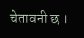चेतावनी छ ।